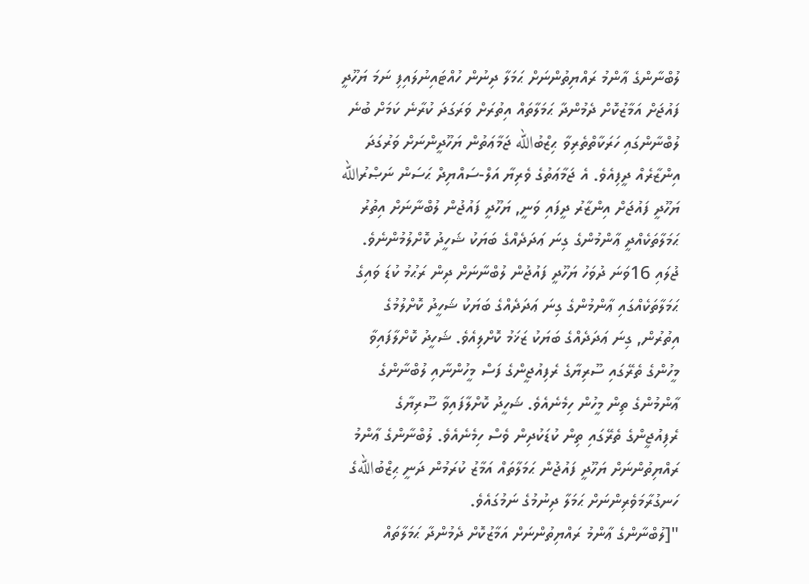ލުބްނާންގެ ޢާންމު ރައްޔިތުންނަށް ޙަމަލާ ދިނުން ހުއްޓައިނުލައިފި ނަމަ ޔަހޫދީ ފައުޖަށް އަމާޒުކޮށް ދެމުންދާ ޙަމަލާތައް އިތުރަށް ވަރަގަދަ ކުރާނެ ކަމަށް ބުނެ ލުބްނާންގައި ހަރަކާތްތެރިވާ ޙިޒްބުالله ޖަމާޢަތުން ޔަހޫދީންނަށް ވަރުގަދަ އިންޒާރެއް ދީފިއެވެ. އެ ޖަމާޢަތުގެ ވެރިޔާ އަލް-ސައްޔިދް ޙަސަން ނަޞްރުالله ޔަހޫދީ ފައުޖަށް އިންޒާރު ދީފައި ވަނީ, ޔަހޫދީ ފައުޖުން ލުބްނާނަށް އިތުރު ޙަމަލާތަކެއްދީ ޢާންމުންގެ ގިނަ ޢަދަދެއްގެ ބަޔަކު ޝަހީދު ކޮށްލުމުންނެވެ.
ޖުލައި 16ވަނަ ދުވަހު ޔަހޫދީ ފައުޖުން ލުބްނާނަށް ދިން ރަޙުމު ކުޑަ ވައިގެ ޙަމަލާތަކެއްގައި ޢާންމުންގެ ގިނަ ޢަދަދެއްގެ ބަޔަކު ޝަހީދު ކޮށްލުމުގެ އިތުރުން, ގިނަ ޢަދަދެއްގެ ބަޔަކު ޒަޚަމު ކޮށްލިއެވެ. ޝަހީދު ކޮށްލާފައިވާ މީހުންގެ ތެރޭގައި ސޫރިޔާގެ ރެފިއުޖީންގެ ފަސް މީހުންނާއި ލުބްނާންގެ ޢާންމުންގެ ތިން މީހުން ހިމެނެއެވެ. ޝަހީދު ކޮށްލާފައިވާ ސޫރިޔާގެ ރެފިއުޖީންގެ ތެރޭގައި ތިން ކުޑަކުދިން ވެސް ހިމެނެއެވެ. ލުބްނާންގެ ޢާންމު ރައްޔިތުންނަށް ޔަހޫދީ ފައުޖުން ޙަމަލާތައް އަމާޒު ކުރަމުން ދަނީ ޙިޒްބުاللهގެ ހަނގުރާމަވެރިންނަށް ޙަމަލާ ދިނުމުގެ ނަމުގައެވެ.
"[ލުބްނާންގެ ޢާންމު ރައްޔިތުންނަށް އަމާޒުކޮށް ދެމުންދާ ޙަމަލާތައް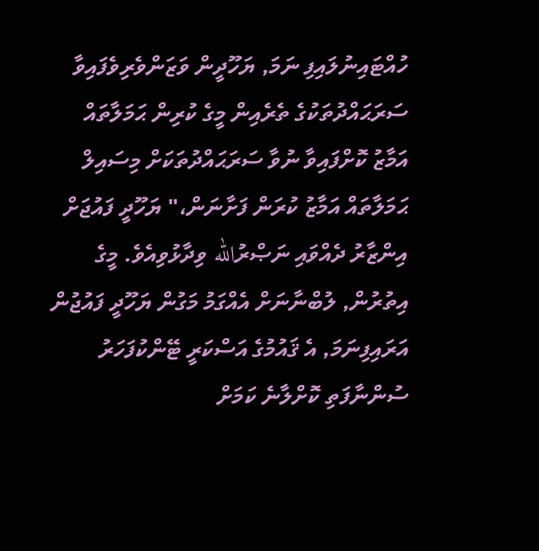ހުއްޓައިނުލައިފި ނަމަ, ޔަހޫދީން ވަޒަންވެރިވެފައިވާ ސަރަޙައްދުތަކުގެ ތެރެއިން މީގެ ކުރިން ޙަމަލާތައް އަމާޒު ކޮށްފައިވާ ނުވާ ސަރަޙައްދުތަކަށް މިސައިލް ޙަމަލާތައް އަމާޒު ކުރަން ފަށާނަން،" ޔަހޫދީ ފައުޖަށް އިންޒާރު ދެއްވައި ނަޞްރުالله ވިދާޅުވިއެވެ. މީގެ އިތުރުން, ލުބްނާނަށް އެއްގަމު މަގުން ޔަހޫދީ ފައުޖުން އަރައިފިނަމަ, އެ ޤައުމުގެ އަސްކަރީ ޓޭންކުފަހަރު ސުންނާފަތި ކޮށްލާނެ ކަމަށް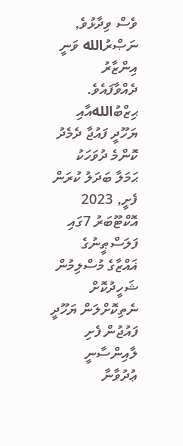ވެސް ވިދާޅުވެ, ނަޞްރުالله ވަނީ އިންޒާރު ދެއްވާފައެވެ.
ޙިޒްބުاللهއާއި ޔަހޫދީ ފައުޖާ ދެމެދު ކޮންމެ ދުވަހަކު ޙަމަލާ ބަދަލު ކުރަން ފެށީ, 2023 އޮކްޓޫބަރު 7ގައި ފަލަސްޠީނުގެ ޣައްޒާގެ މުސްލިމުން ޝަހީދުކޮށް ނެތިކޮށްލަން ޔަހޫދީ ފައުޖުން ފެށި ލާއިންސާނީ ޢުދުވާނާ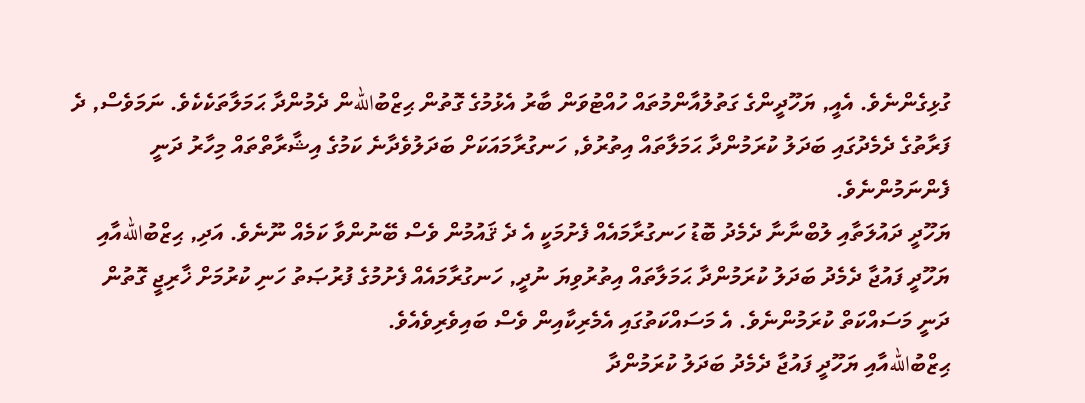ގުޅިގެންނެވެ. އެއީ, ޔަހޫދީންގެ ގަތުލުއާންމުތައް ހުއްޓުވަން ބާރު އެޅުމުގެ ގޮތުން ޙިޒްބުاللهން ދެމުންދާ ޙަމަލާތަކެކެވެ. ނަމަވެސް, ދެ ފަރާތުގެ ދެމެދުގައި ބަދަލު ކުރަމުންދާ ޙަމަލާތައް އިތުރުވެ, ހަނގުރާމައަކަށް ބަދަލުވެދާނެ ކަމުގެ އިޝާރާތްތައް މިހާރު ދަނީ ފެންނަމުންނެވެ.
ޔަހޫދީ ދައުލަތާއި ލުބްނާނާ ދެމެދު ބޮޑު ހަނގުރާމައެއް ފެށުމަކީ އެ ދެ ޤައުމުން ވެސް ބޭނުންވާ ކަމެއް ނޫނެވެ. އަދި, ޙިޒްބުاللهއާއި ޔަހޫދީ ފައުޖާ ދެމެދު ބަދަލު ކުރަމުންދާ ޙަމަލާތައް އިތުރުވިޔަ ނުދީ, ހަނގުރާމައެއް ފެށުމުގެ ފުރުޞަތު ހަނި ކުރުމަށް ޚާރިޖީ ގޮތުން ދަނީ މަސައްކަތް ކުރަމުންނެވެ. އެ މަސައްކަތުގައި އެމެރިކާއިން ވެސް ބައިވެރިވެއެވެ.
ޙިޒްބުاللهއާއި ޔަހޫދީ ފައުޖާ ދެމެދު ބަދަލު ކުރަމުންދާ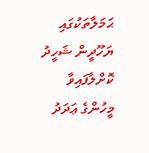ޙަމަލާތަކުގައި ޔަހޫދީން ޝަހީދު ކޮށްލާފައިވާ މީހުންގެ ޢަދަދު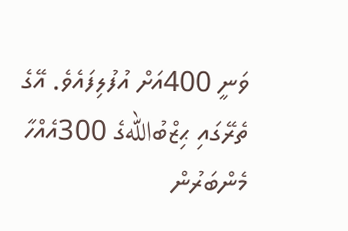ވަނީ 400އަށް އުފުލިފައެވެ. އޭގެ ތެރޭގައި ޙިޒްބުاللهގެ 300އެއްހާ މެންބަރުން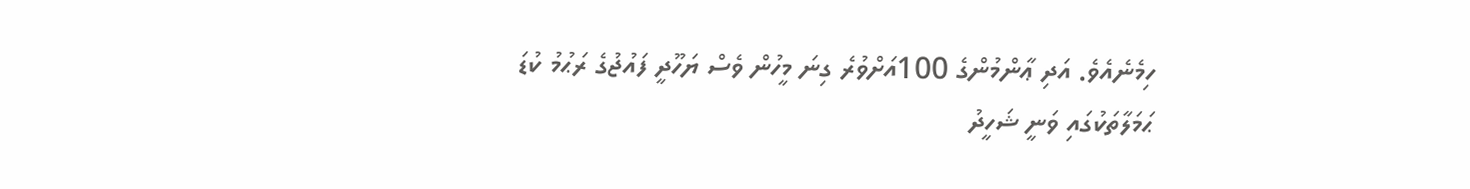ހިމެނެއެވެ. އަދި ޢާންމުންގެ 100އަށްވުރެ ގިނަ މީހުން ވެސް ޔަހޫދީ ފައުޖުގެ ރަޙުމު ކުޑަ ޙަމަލާތަކުގައި ވަނީ ޝަހީދު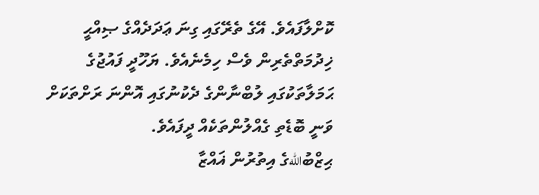ކޮށްލާފައެވެ. އޭގެ ތެރޭގައި ގިނަ ޢަދަދެއްގެ ޞިއްޙީ ޚިދުމަތްތެރިން ވެސް ހިމެނެއެވެ. ޔަހޫދީ ފައުޖުގެ ޙަމަލާތަކުގައި ލުބްނާންގެ ދެކުނުގައި އޮންނަ ރަށްތަކަށް ވަނީ ބޮޑެތި ގެއްލުންތަކެއް ދީފައެވެ.
ޙިޒްބުاللهގެ އިތުރުން ޣައްޒާ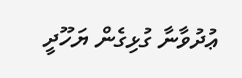ޢުދުވާނާ ގުޅިގެން ޔަހޫދީ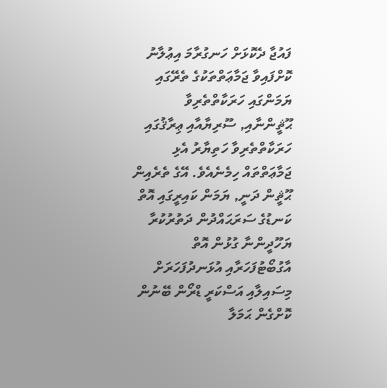ފައުޖާ ދެކޮޅަށް ހަނގުރާމަ އިޢުލާނު ކޮށްފައިވާ ޖަމާޢަތްތަކުގެ ތެރޭގައި ޔަމަންގައި ހަރަކާތްތެރިވާ ޙޫޘީންނާއި, ސޫރިޔާއާއި ޢިރާޤުގައި ހަރަކާތްތެރިވާ ހަތިޔާރު އެޅި ޖަމާޢަތްތައް ހިމެނެއެވެ. އޭގެ ތެރެއިން ޙޫޘީން ދަނީ, ޔަމަން ކައިރީގައި އޮތް ކަނޑުގެ ސަރަޙައްދުން ދަތުރުކުރާ ޔަހޫދީންނާ ގުޅުން އޮތް އާގުބޯޓުފަހަރާއި އުޅަނދުފަހަރަށް މިސައިލާއި އަސްކަރީ ޑްރޯން ބޭނުން ކޮށްގެން ޙަމަލާ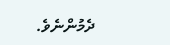ދެމުންނެވެ.